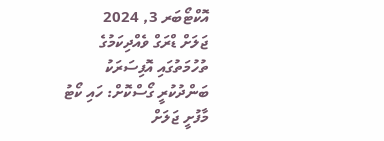އޮކްޓޯބަރ 3, 2024
ޖަލަށް ޑްރަގް ވެއްދިކަމުގެ ތުހުމަތުގައި އޮފިސަރަކު ބަންދުކުރީ ގޯސްކޮށް: ހައި ކޯޓު
މާފުށީ ޖަލަށް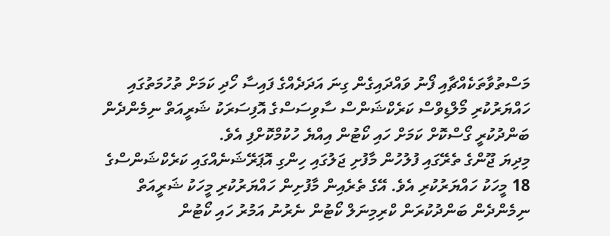މަސްތުވާތަކެއްޗާއި ފޯނު ވައްދައިގެން ގިނަ އަދަދެއްގެ ފައިސާ ހޯދި ކަމަށް ތުހުމަތުގައި ހައްޔަރުކުރި މޯލްޑިވްސް ކަރެކްޝަންސް ސާވިސަސްގެ އޮފިސަރަކު ޝަރީއަތް ނިމެންދެން ބަންދުކުރީ ގޯސްކޮށް ކަމަށް ހައި ކޯޓުން އިއްޔެ ހުކުމްކޮށްފި އެވެ.
މިދިޔަ ޖޫންގެ ތެރޭގައި ފުލުހުން މާފުށި ޖަލުގައި ހިންގި އޮޕަރޭޝަނެއްގައި ކަރެކްޝަންސްގެ 18 މީހަކު ހައްޔަރުކުރި އެވެ. އޭގެ ތެރެއިން މާފުށިން ހައްޔަރުކުރި މީހަކު ޝަރީއަތް ނިމެންދެން ބަންދުކުރަން ކްރިމިނަލް ކޯޓުން ނެރުނު އަމުރު ހައި ކޯޓުން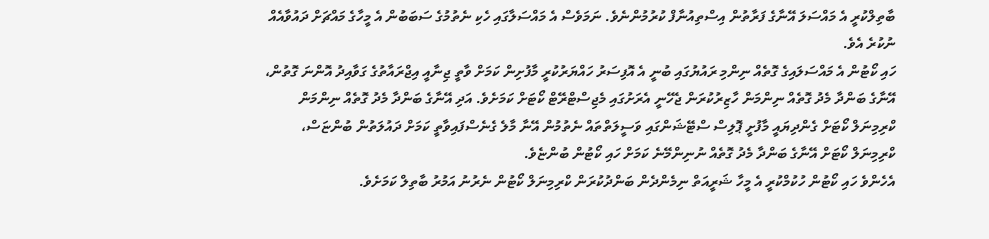ބާތިލްކުރީ އެ މައްސަލަ އޭނާގެ ފަރާތުން އިސްތިއުނާފް ކުރުމުންނެވެ. ނަމަވެސް އެ މައްސަލާގައި ހެކި ނެތުމުގެ ސަބަބުން އެ މީހާގެ މައްޗަށް ދައުވާއެއް ނުކުރެ އެވެ.
ހައި ކޯޓުން އެ މައްސަލައިގެ ގޮތެއް ނިންމި ރައުޔުގައި ބުނީ އެ އޮފިސަރު ހައްޔަރުކުރީ މާފުށިން ކަމަށް ވާތީ ޖިނާއީ އިޖްރައާތުގެ ގަވާއިދު އޮންނަ ގޮތުން، އޭނާގެ ބަންދާ މެދު ގޮތެއް ނިންމަން ހާޒިރުކުރަން ޖެހޭނީ އެރަށުގައި މެޖިސްޓްރޭޓް ކޯޓަށް ކަމަށެވެ. އަދި އޭނާގެ ބަންދާ މެދު ގޮތެއް ނިންމަން ކްރިމިނަލް ކޯޓަށް ގެންދިޔައީ މާފުށީ ޕޮލިސް ސްޓޭޝަންގައި ވަސީލަތްތައް ނެތުމުން އޭނާ މާލެ ގެނެސްފައިވާތީ ކަމަށް ދައުލަތުން ބުންޏަސް، ކްރިމިނަލް ކޯޓަށް އޭނާގެ ބަންދާ މެދު ގޮތެއް ނުނިންމޭނެ ކަމަށް ހައި ކޯޓުން ބުންޏެވެ.
އެހެންވެ ހައި ކޯޓުން ހުކުމްކުރީ އެ މީހާ ޝަރީއަތް ނިމެންދެން ބަންދުކުރަން ކްރިމިނަލް ކޯޓުން ނެރުނު އަމުރު ބާތިލް ކަމަށެވެ.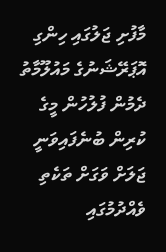މާފުށި ޖަލުގައި ހިންގި އޮޕަރޭޝަނުގެ މައުލޫމާތު ދެމުން ފުލުހުން މީގެ ކުރިން ބުނެފައިވަނީ ޖަލަށް ވަގަށް ތަކެތި ވެއްދުމުގައި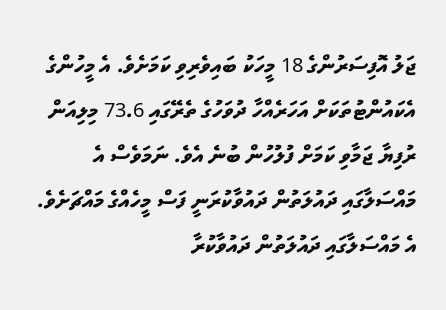ޖަލު އޮފިސަރުންގެ 18 މީހަކު ބައިވެރިވި ކަމަށެވެ. އެ މީހުންގެ އެކައުންޓުތަކަށް އަހަރެއްހާ ދުވަހުގެ ތެރޭގައި 73.6 މިލިއަން ރުފިޔާ ޖަމާވި ކަމަށް ފުލުހުން ބުނެ އެވެ. ނަމަވެސް އެ މައްސަލާގައި ދައުލަތުން ދައުވާކުރަނީ ފަސް މީހެއްގެ މައްޗަށެވެ.
އެ މައްސަލާގައި ދައުލަތުން ދައުވާކުރާ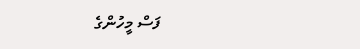ފަސް މީހުންގެ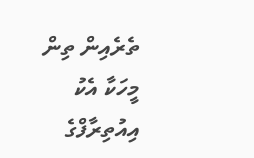ތެރެއިން ތިން މީހަކާ އެކު އިއުތިރާފްގެ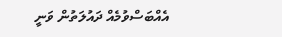އެއްބަސްވުމެއް ދައުލަތުން ވަނީ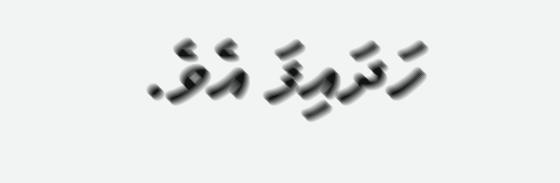ހަދައިފަ އެވެ.